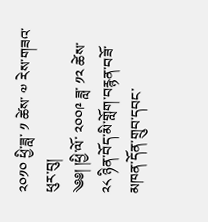༢༠༡༠ ཕྱི་ཟླ་ ༡ ཚེས་ ༧ རེས་གཟའ་ཕུར་བུ།
༄༅། །ཕྱི་ལོ་ ༢༠༠༩ ཟླ་ ༡༢ ཚེས་ ༢༨ ཉིན་བོད་མི་གློག་བརྙན་བཟོ་མཁན་དོན་གྲུབ་དབང་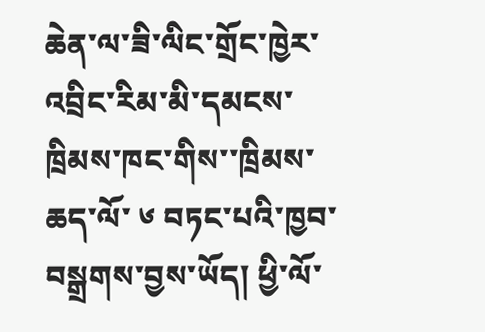ཆེན་ལ་ཟི་ལིང་གྲོང་ཁྱེར་འབྲིང་རིམ་མི་དམངས་ཁྲིམས་ཁང་གིས་་ཁྲིམས་ཆད་ལོ་ ༦ བཏང་པའི་ཁྱབ་བསྒྲགས་བྱས་ཡོད། ཕྱི་ལོ་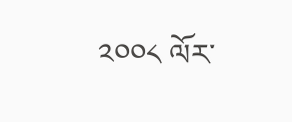༢༠༠༨ ལོར་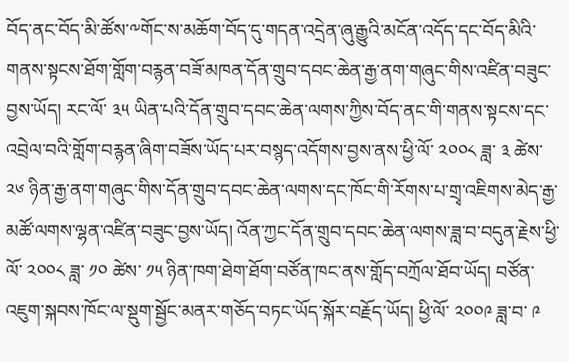བོད་ནང་བོད་མི་ཚོས་༸གོང་ས་མཆོག་བོད་དུ་གདན་འདྲེན་ཞུ་རྒྱུའི་མངོན་འདོད་དང་བོད་མིའི་གནས་སྟངས་ཐོག་གློག་བརྙན་བཟོ་མཁན་དོན་གྲུབ་དབང་ཆེན་རྒྱ་ནག་གཞུང་གིས་འཛིན་བཟུང་བྱས་ཡོད། རང་ལོ་ ༣༥ ཡིན་པའི་དོན་གྲུབ་དབང་ཆེན་ལགས་ཀྱིས་བོད་ནང་གི་གནས་སྟངས་དང་འབྲེལ་བའི་གློག་བརྙན་ཞིག་བཟོས་ཡོད་པར་བསྙད་འདོགས་བྱས་ནས་ཕྱི་ལོ་ ༢༠༠༨ ཟླ་ ༣ ཚེས་ ༢༦ ཉིན་རྒྱ་ནག་གཞུང་གིས་དོན་གྲུབ་དབང་ཆེན་ལགས་དང་ཁོང་གི་རོགས་པ་གྲྭ་འཇིགས་མེད་རྒྱ་མཚོ་ལགས་ལྷན་འཛིན་བཟུང་བྱས་ཡོད། འོན་ཀྱང་དོན་གྲུབ་དབང་ཆེན་ལགས་ཟླ་བ་བདུན་རྗེས་ཕྱི་ལོ་ ༢༠༠༨ ཟླ་ ༡༠ ཚེས་ ༡༥ ཉིན་ཁག་ཐེག་ཐོག་བཙོན་ཁང་ནས་གློད་བཀྲོལ་ཐོབ་ཡོད། བཙོན་འཇུག་སྐབས་ཁོང་ལ་སྡུག་སྦྱོང་མནར་གཅོད་བཏང་ཡོད་སྐོར་བརྗོད་ཡོད། ཕྱི་ལོ་ ༢༠༠༩ ཟླ་བ་ ༩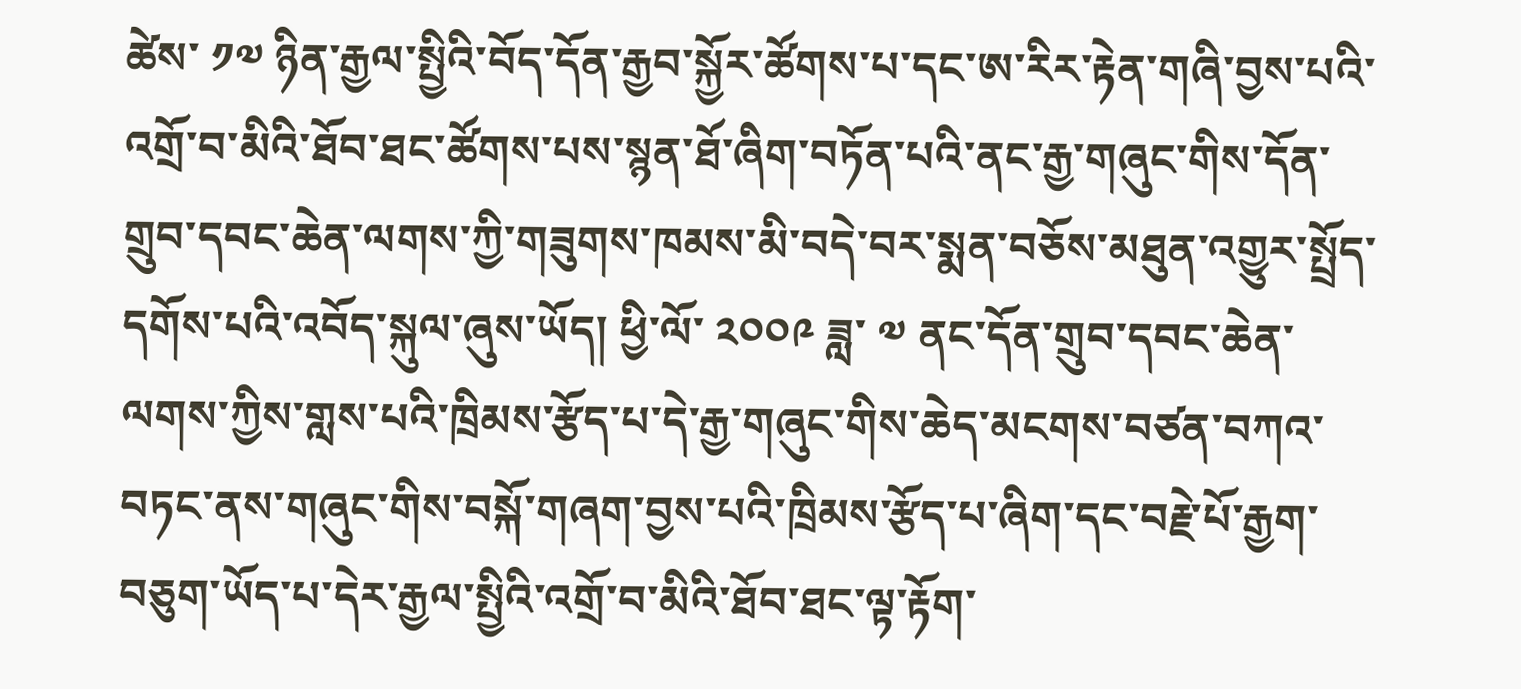ཚེས་ ༡༧ ཉིན་རྒྱལ་སྤྱིའི་བོད་དོན་རྒྱབ་སྐྱོར་ཚོགས་པ་དང་ཨ་རིར་རྟེན་གཞི་བྱས་པའི་འགྲོ་བ་མིའི་ཐོབ་ཐང་ཚོགས་པས་སྙན་ཐོ་ཞིག་བཏོན་པའི་ནང་རྒྱ་གཞུང་གིས་དོན་གྲུབ་དབང་ཆེན་ལགས་ཀྱི་གཟུགས་ཁམས་མི་བདེ་བར་སྨན་བཅོས་མཐུན་འགྱུར་སྤྲོད་དགོས་པའི་འབོད་སྐུལ་ཞུས་ཡོད། ཕྱི་ལོ་ ༢༠༠༩ ཟླ་ ༧ ནང་དོན་གྲུབ་དབང་ཆེན་ལགས་ཀྱིས་གླས་པའི་ཁྲིམས་རྩོད་པ་དེ་རྒྱ་གཞུང་གིས་ཆེད་མངགས་བཙན་བཀའ་བཏང་ནས་གཞུང་གིས་བསྐོ་གཞག་བྱས་པའི་ཁྲིམས་རྩོད་པ་ཞིག་དང་བརྗེ་པོ་རྒྱག་བཅུག་ཡོད་པ་དེར་རྒྱལ་སྤྱིའི་འགྲོ་བ་མིའི་ཐོབ་ཐང་ལྟ་རྟོག་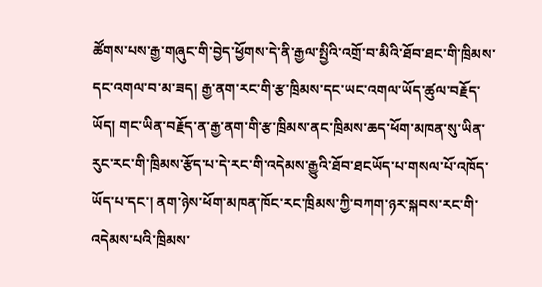ཚོགས་པས་རྒྱ་གཞུང་གི་བྱེད་ཕྱོགས་དེ་ནི་རྒྱལ་སྤྱིའི་འགྲོ་བ་མིའི་ཐོབ་ཐང་གི་ཁྲིམས་དང་འགལ་བ་མ་ཟད། རྒྱ་ནག་རང་གི་རྩ་ཁྲིམས་དང་ཡང་འགལ་ཡོད་ཚུལ་བརྗོད་ཡོད། གང་ཡིན་བརྗོད་ན་རྒྱ་ནག་གི་རྩ་ཁྲིམས་ནང་ཁྲིམས་ཆད་ཕོག་མཁན་སུ་ཡིན་རུང་རང་གི་ཁྲིམས་རྩོད་པ་དེ་རང་གི་འདེམས་རྒྱུའི་ཐོབ་ཐངཡོད་པ་གསལ་པོ་འཁོད་ཡོད་པ་དང་། ནག་ཉེས་ཕོག་མཁན་ཁོང་རང་ཁྲིམས་ཀྱི་བཀག་ཉར་སྐབས་རང་གི་འདེམས་པའི་ཁྲིམས་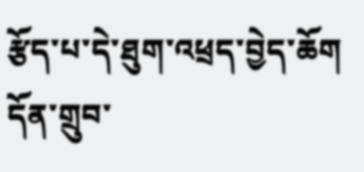རྩོད་པ་དེ་ཐུག་འཕྲད་བྱེད་ཆོག དོན་གྲུབ་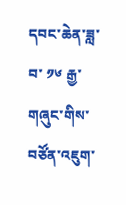དབང་ཆེན་ཟླ་བ་ ༡༦ རྒྱ་གཞུང་གིས་བཙོན་འཇུག་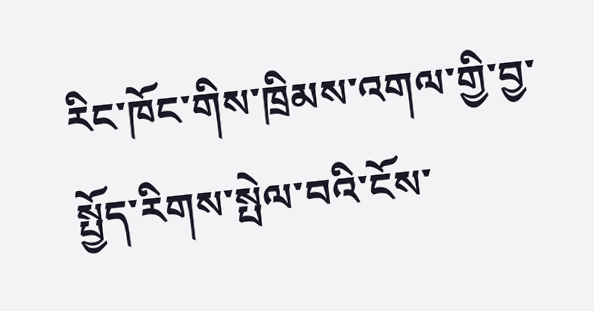རིང་ཁོང་གིས་ཁྲིམས་འགལ་གྱི་བྱ་སྤྱོད་རིགས་སྤེལ་བའི་ངོས་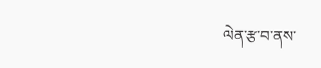ལེན་རྩ་བ་ནས་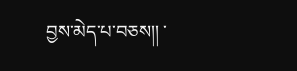བྱས་མེད་པ་བཅས།། ་